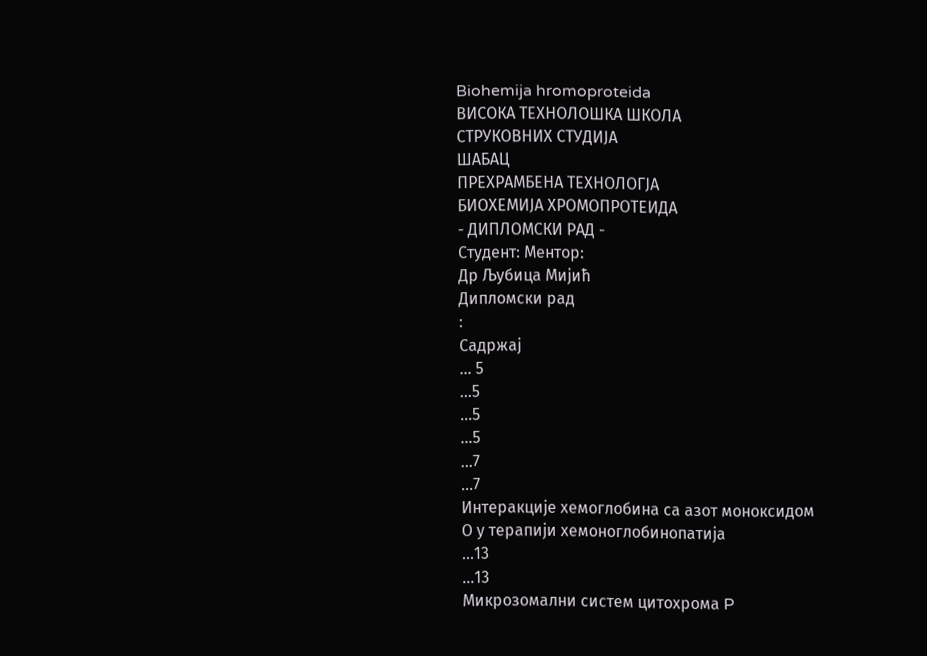Biohemija hromoproteida
ВИСОКА ТЕХНОЛОШКА ШКОЛА
СТРУКОВНИХ СТУДИЈА
ШАБАЦ
ПРЕХРАМБЕНА ТЕХНОЛОГЈА
БИОХЕМИЈА ХРОМОПРОТЕИДА
- ДИПЛОМСКИ РАД -
Студент: Ментор:
Др Љубица Мијић
Дипломски рад
:
Садржај
... 5
...5
...5
...5
...7
...7
Интеракције хемоглобина са азот моноксидом
О у терапији хемоноглобинопатија
...13
...13
Микрозомални систем цитохрома P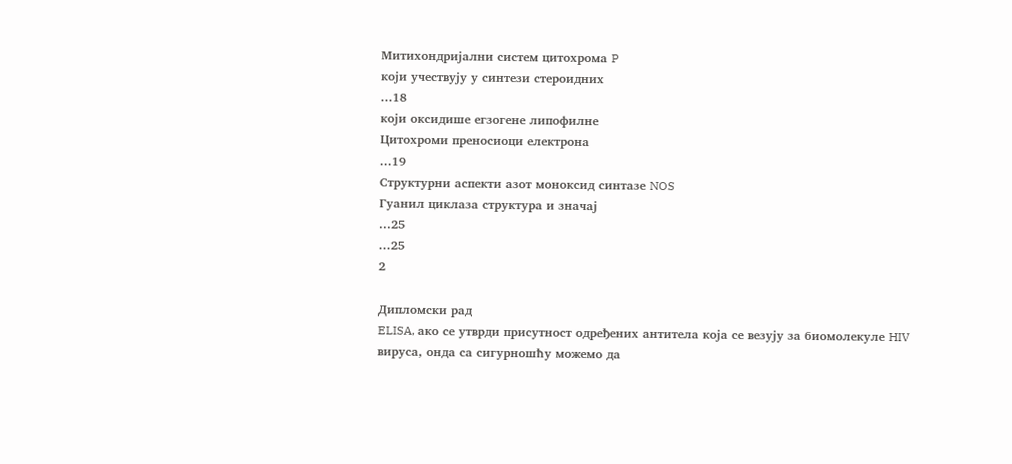Митихондријални систем цитохрома P
који учествују у синтези стероидних
...18
који оксидише егзогене липофилне
Цитохроми преносиоци електрона
...19
Структурни аспекти азот моноксид синтазе NOS
Гуанил циклаза структура и значај
...25
...25
2

Дипломски рад
ELISA, ако се утврди присутност одређених антитела која се везују за биомолекуле HIV
вируса, онда са сигурношћу можемо да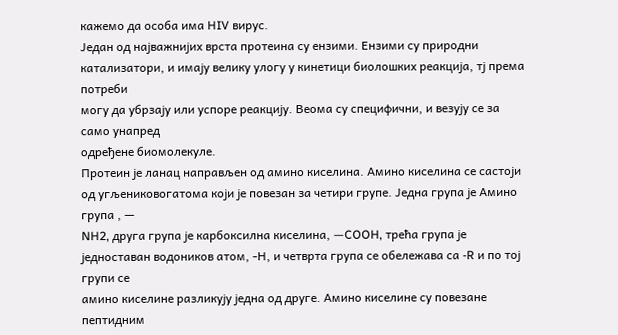кажемо да особа има HIV вирус.
Један од најважнијих врста протеина су ензими. Ензими су природни
катализатори, и имају велику улогу у кинетици биолошких реакција, тј према потреби
могу да убрзају или успоре реакцију. Веома су специфични, и везују се за само унапред
одређене биомолекуле.
Протеин је ланац направљен од амино киселина. Амино киселина се састоји
од угљениковогатома који је повезан за четири групе. Једна група је Амино група , —
NH2, друга група је карбоксилна киселина, —COOH, трећа група је
једноставан водоников атом, -Н, и четврта група се обележава са -R и по тој групи се
амино киселине разликују једна од друге. Амино киселине су повезане пептидним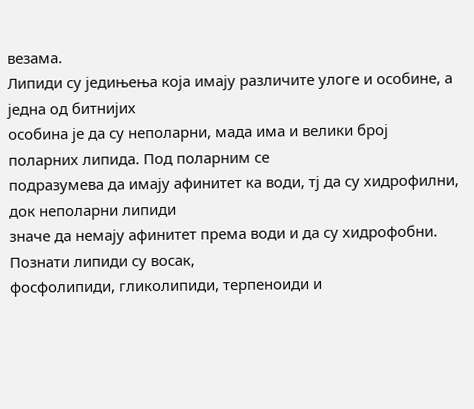везама.
Липиди су једињења која имају различите улоге и особине, а једна од битнијих
особина је да су неполарни, мада има и велики број поларних липида. Под поларним се
подразумева да имају афинитет ка води, тј да су хидрофилни, док неполарни липиди
значе да немају афинитет према води и да су хидрофобни. Познати липиди су восак,
фосфолипиди, гликолипиди, терпеноиди и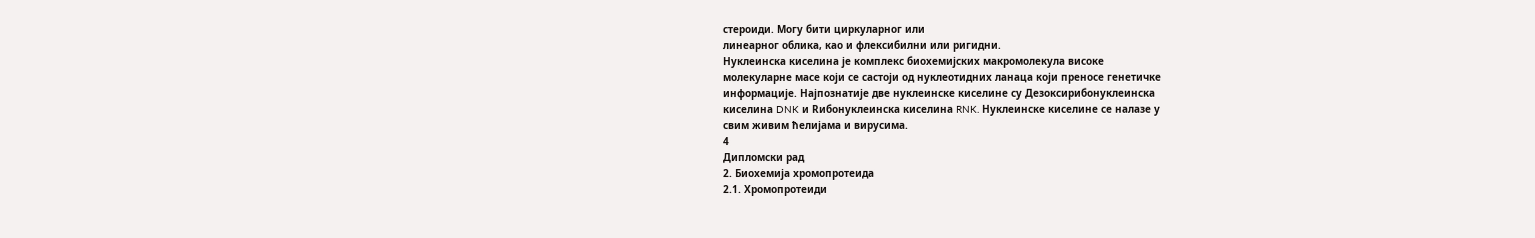стероиди. Могу бити циркуларног или
линеарног облика, као и флексибилни или ригидни.
Нуклеинска киселина је комплекс биохемијских макромолекула високе
молекуларне масе који се састоји од нуклеотидних ланаца који преносе генетичке
информације. Најпознатије две нуклеинске киселине су Дезоксирибонуклеинска
киселина DNK и Rибонуклеинска киселина RNK. Нуклеинске киселине се налазе у
свим живим ћелијама и вирусима.
4
Дипломски рад
2. Биохемија хромопротеида
2.1. Хромопротеиди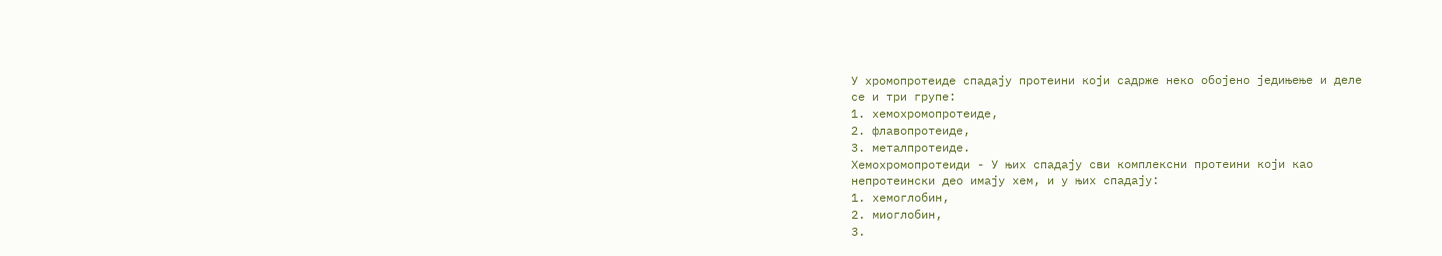У хромопротеиде спадају протеини који садрже неко обојено једињење и деле
се и три групе:
1. хемохромопротеиде,
2. флавопротеиде,
3. металпротеиде.
Хемохромопротеиди - У њих спадају сви комплексни протеини који као
непротеински део имају хем, и у њих спадају:
1. хемоглобин,
2. миоглобин,
3.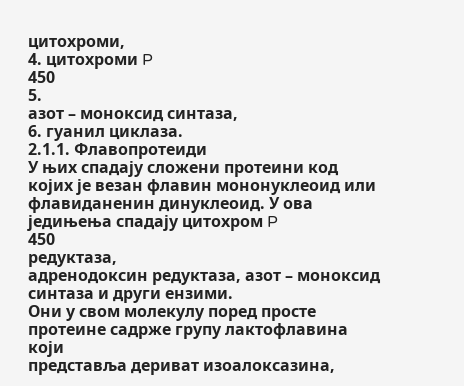цитохроми,
4. цитохроми P
450
5.
азот – моноксид синтаза,
6. гуанил циклаза.
2.1.1. Флавопротеиди
У њих спадају сложени протеини код којих је везан флавин мононуклеоид или
флавиданенин динуклеоид. У ова једињења спадају цитохром P
450
редуктаза,
адренодоксин редуктаза, азот – моноксид синтаза и други ензими.
Они у свом молекулу поред просте протеине садрже групу лактофлавина који
представља дериват изоалоксазина,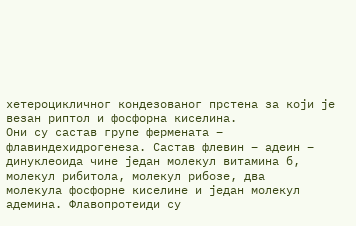хетероцикличног кондезованог прстена за који је
везан риптол и фосфорна киселина.
Они су састав групе фермената – флавиндехидрогенеза. Састав флевин – адеин –
динуклеоида чине један молекул витамина б, молекул рибитола, молекул рибозе, два
молекула фосфорне киселине и један молекул адемина. Флавопротеиди су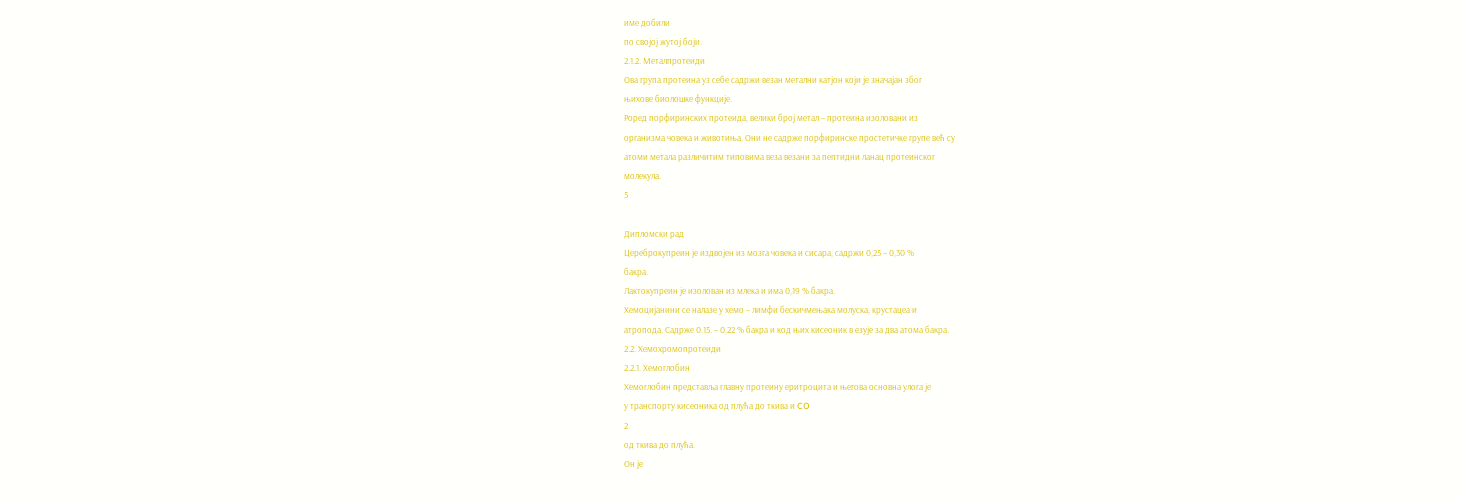име добили
по својој жутој боји.
2.1.2. Металпротеиди
Ова група протеина уз себе садржи везан метални катјон који је значајан због
њихове биолошке функције.
Pоред порфиринских протеида, велики број метал – протеина изоловани из
организма човека и животиња. Они не садрже порфиринске простетичке групе већ су
атоми метала различитим типовима веза везани за пептидни ланац протеинског
молекула.
5

Дипломски рад
Цереброкупреин је издвојен из мозга човека и сисара, садржи 0,25 – 0,30 %
бакра.
Лактокупреин је изолован из млека и има 0,19 % бакра.
Хемоцијанини се налазе у хемо – лимфи бескичмењака молуска, крустацеа и
атропода. Садрже 0.15. – 0,22 % бакра и код њих кисеоник в езује за два атома бакра.
2.2. Хемохромопротеиди
2.2.1. Хемоглобин
Хемоглобин представља главну протеину еритроцита и његова основна улога је
у транспорту кисеоника од плућа до ткива и CO
2
од ткива до плућа.
Он је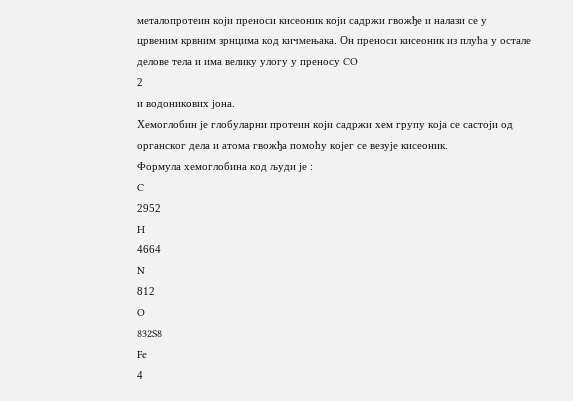металопротеин који преноси кисеоник који садржи гвожђе и налази се у
црвеним крвним зрнцима код кичмењака. Он преноси кисеоник из плућа у остале
делове тела и има велику улогу у преносу CO
2
и водоникових јона.
Хемоглобин је глобуларни протеин који садржи хем групу која се састоји од
органског дела и атома гвожђа помоћу којег се везује кисеоник.
Формула хемоглобина код људи је :
C
2952
H
4664
N
812
O
832S8
Fe
4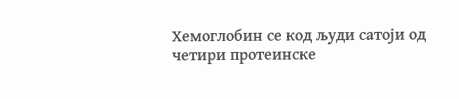Хемоглобин се код људи сатоји од четири протеинске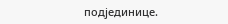подјединице.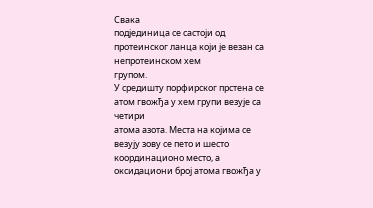Свака
подјединица се састоји од протеинског ланца који је везан са непротеинском хем
групом.
У средишту порфирског прстена се атом гвожђа у хем групи везује са четири
атома азота. Места на којима се везују зову се пето и шесто координационо место, а
оксидациони број атома гвожђа у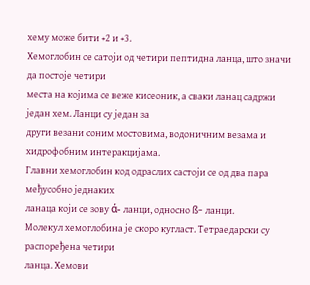хему може бити +2 и +3.
Хемоглобин се сатоји од четири пептидна ланца, што значи да постоје четири
места на којима се веже кисеоник, а сваки ланац садржи један хем. Ланци су један за
други везани соним мостовима, водоничним везама и хидрофобним интеракцијама.
Главни хемоглобин код одраслих састоји се од два пара међусобно једнаких
ланаца који се зову ά- ланци, односно ß- ланци.
Молекул хемоглобина је скоро кугласт. Тетраедарски су распоређена четири
ланца. Хемови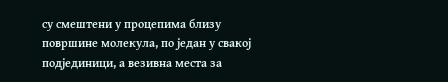су смештени у процепима близу површине молекула, по један у свакој
подјединици, а везивна места за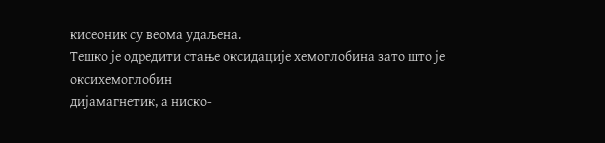кисеоник су веома удаљена.
Тешко је одредити стање оксидације хемоглобина зато што је оксихемоглобин
дијамагнетик, а ниско-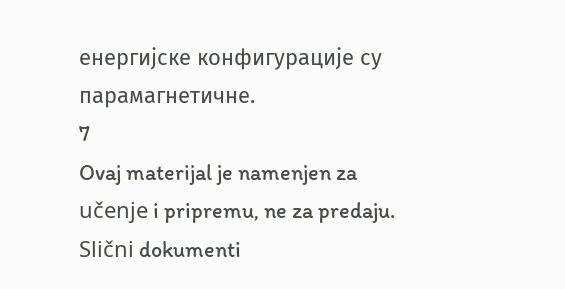енергијске конфигурације су парамагнетичне.
7
Ovaj materijal je namenjen za učenje i pripremu, ne za predaju.
Slični dokumenti